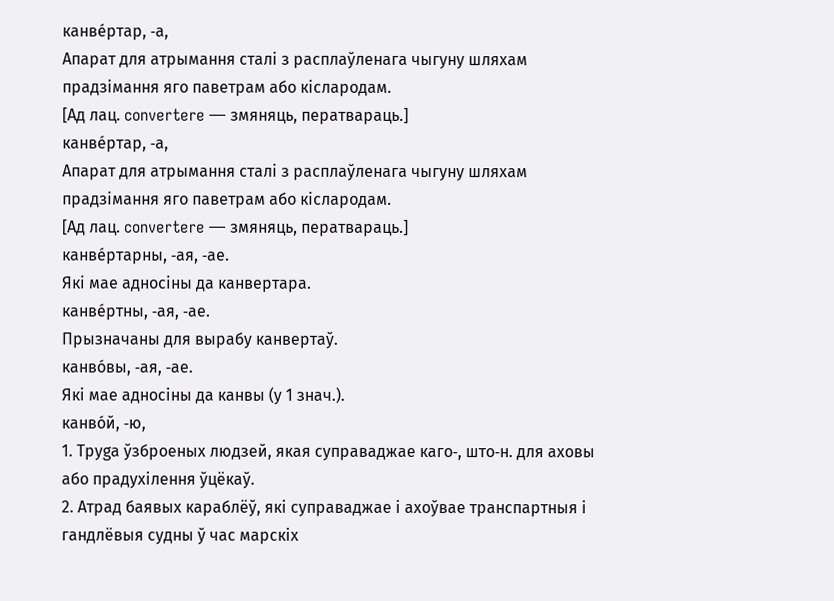канве́ртар, ‑а,
Апарат для атрымання сталі з расплаўленага чыгуну шляхам прадзімання яго паветрам або кіслародам.
[Ад лац. convertere — змяняць, ператвараць.]
канве́ртар, ‑а,
Апарат для атрымання сталі з расплаўленага чыгуну шляхам прадзімання яго паветрам або кіслародам.
[Ад лац. convertere — змяняць, ператвараць.]
канве́ртарны, ‑ая, ‑ае.
Які мае адносіны да канвертара.
канве́ртны, ‑ая, ‑ае.
Прызначаны для вырабу канвертаў.
канво́вы, ‑ая, ‑ае.
Які мае адносіны да канвы (у 1 знач.).
канво́й, ‑ю,
1. Труgа ўзброеных людзей, якая суправаджае каго‑, што‑н. для аховы або прадухілення ўцёкаў.
2. Атрад баявых караблёў, які суправаджае і ахоўвае транспартныя і гандлёвыя судны ў час марскіх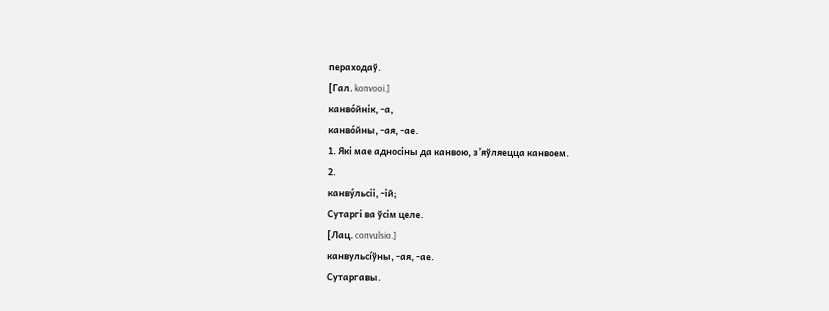пераходаў.
[Гал. konvooi.]
канво́йнік, ‑а,
канво́йны, ‑ая, ‑ае.
1. Які мае адносіны да канвою, з’яўляецца канвоем.
2.
канву́льсіі, ‑ій;
Сутаргі ва ўсім целе.
[Лац. convulsio.]
канвульсі́ўны, ‑ая, ‑ае.
Сутаргавы.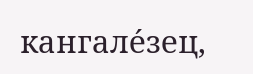кангале́зец,